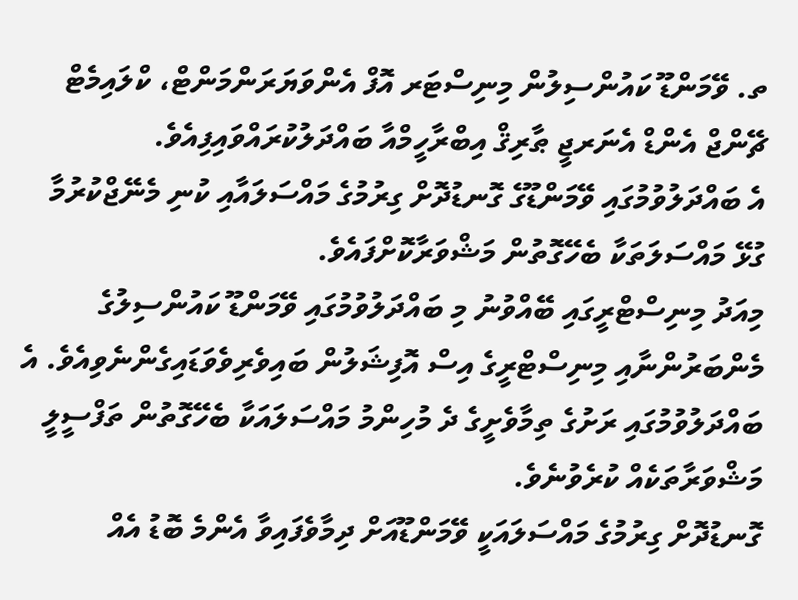ތ. ވޭމަންޑޫ ކައުންސިލުން މިނިސްޓަރ އޮފް އެންވަޔަރަންމަންޓް، ކްލައިމެޓް ޗޭންޖް އެންޑް އެނަރޖީ ޠާރިޤް އިބްރާހީމްއާ ބައްދަލުކުރައްވައިފިއެވެ.
އެ ބައްދަލުވުމުގައި ވޭމަންޑޫގެ ގޮނޑުދޮށް ގިރުމުގެ މައްސަލައާއި ކުނި މެނޭޖްކުރުމާ ގުޅޭ މައްސަލަތަކާ ބެހޭގޮތުން މަޝްވަރާކޮށްފައެވެ.
މިއަދު މިނިސްޓްރީގައި ބޭއްވުނު މި ބައްދަލުވުމުގައި ވޭމަންޑޫ ކައުންސިލުގެ މެންބަރުންނާއި މިނިސްޓްރީގެ އިސް އޮފިޝަލުން ބައިވެރިވެވަޑައިގެންނެވިއެވެ. އެ ބައްދަލުވުމުގައި ރަށުގެ ތިމާވެށީގެ ދެ މުހިންމު މައްސަލައަކާ ބެހޭގޮތުން ތަފްސީލީ މަޝްވަރާތަކެއް ކުރެވުނެވެ.
ގޮނޑުދޮށް ގިރުމުގެ މައްސަލައަކީ ވޭމަންޑޫއަށް ދިމާވެފައިވާ އެންމެ ބޮޑު އެއް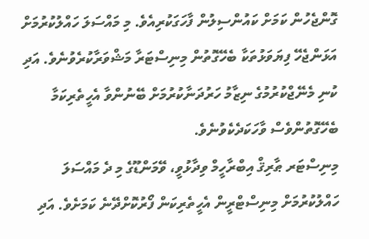ގޮންޖެހުން ކަމަށް ކައުންސިލުން ފާހަގަކުރިއެވެ. މި މައްސަލަ ހައްލުކުރުމަށް އަޅަންޖެހޭ ފިޔަވަޅުތަކާ ބެހޭގޮތުން މިނިސްޓަރާ މަޝްވަރާކުރެވުނެވެ. އަދި ކުނި މެނޭޖްކުރުމުގެ ނިޒާމު ހަރުދަނާކުރުމަށް ބޭނުންވާ އެހީތެރިކަމާ ބެހޭގޮތުންވެސް ވާހަކަދެކެވުނެވެ.
މިނިސްޓަރ ޠާރިޤް އިބްރާހީމް ވިދާޅުވީ، ވޭމަންޑޫގެ މި ދެ މައްސަލަ ހައްލުކުރުމަށް މިނިސްޓްރީން އެހީތެރިކަން ފޯރުކޮށްދޭނެ ކަމަށެވެ. އަދި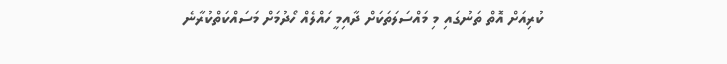ކުރިއަށް އޮތް ތަނުގައި މި މައްސަލަތަކަށް ދާއިމީ ހައްލެއް ހޯދުމަށް މަސައްކަތްކުރާނެ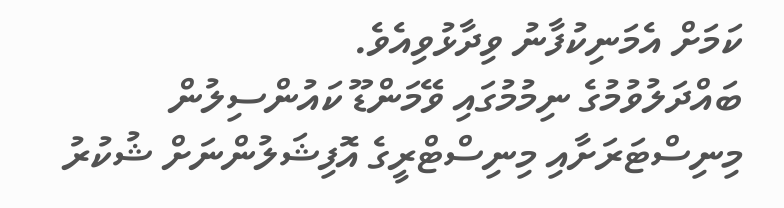ކަމަށް އެމަނިކުފާނު ވިދާޅުވިއެވެ.
ބައްދަލުވުމުގެ ނިމުމުގައި ވޭމަންޑޫ ކައުންސިލުން މިނިސްޓަރަށާއި މިނިސްޓްރީގެ އޮފިޝަލުންނަށް ޝުކުރު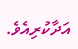އަދާކުރިއެވެ.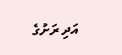އަދި ރަށުގެ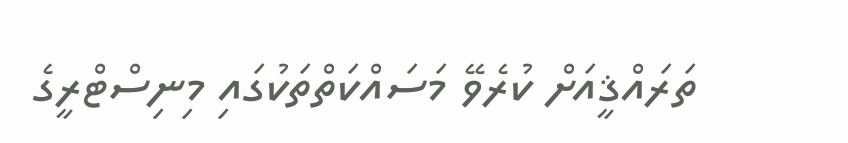ތަރައްޤީއަށް ކުރެވޭ މަސައްކަތްތަކުގައި މިނިސްޓްރީގެ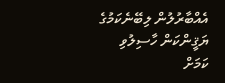އެއްބާރުލުން ލިބޭނެކަމުގެ ޔަޤީންކަން ހާސިލުވި ކަމަށް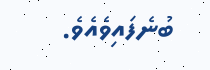ބުނެފައިވެއެވެ.